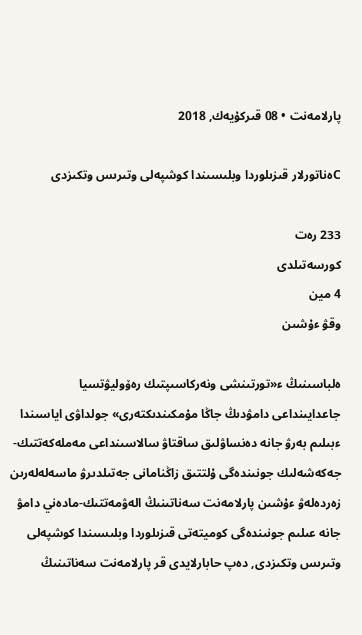پارلامەنت • 08 قىركۇيەك, 2018

Cەناتورلار قىزىلوردا وبلىسىندا كوشپەلى وتىرىس وتكىزدى

233 رەت
كورسەتىلدى
4 مين
وقۋ ءۇشىن

ەلباسىنىڭ ء«تورتىنشى ونەركاسىپتىك رەۆوليۋتسيا جاعدايىنداعى دامۋدىڭ جاڭا مۇمكىندىكتەرى» جولداۋى اياسىندا ءبىلىم بەرۋ جانە دەنساۋلىق ساقتاۋ سالاسىنداعى مەملەكەتتىك-جەكەشەلىك جونىندەگى ۇلتتىق زاڭنامانى جەتىلدىرۋ ماسەلەلەرىن زەردەلەۋ ءۇشىن پارلامەنت سەناتىنىڭ الەۋمەتتىك-مادەني دامۋ جانە عىلىم جونىندەگى كوميتەتى قىزىلوردا وبلىسىندا كوشپەلى وتىرىس وتكىزدى, دەپ حابارلايدى قر پارلامەنت سەناتىنىڭ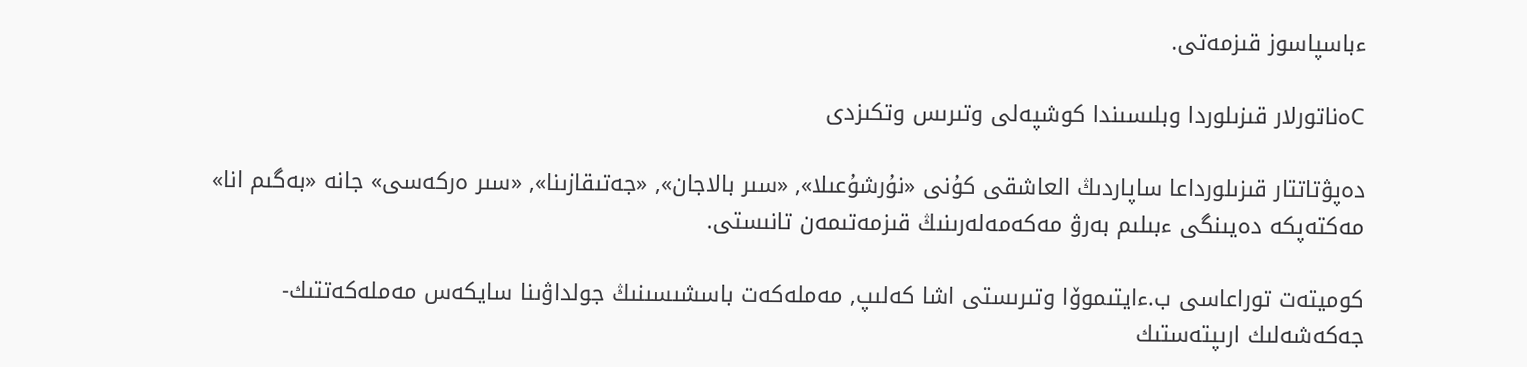ءباسپاسوز قىزمەتى.

Cەناتورلار قىزىلوردا وبلىسىندا كوشپەلى وتىرىس وتكىزدى

دەپۋتاتتار قىزىلورداعا ساپاردىڭ العاشقى كۇنى «نۇرشۇعىلا», «سىر بالاجان», «جەتىقازىنا», «سىر ەركەسى» جانە «بەگىم انا» مەكتەپكە دەيىنگى ءبىلىم بەرۋ مەكەمەلەرىنىڭ قىزمەتىمەن تانىستى.

كوميتەت توراعاسى ب.ءايتىموۆا وتىرىستى اشا كەلىپ, مەملەكەت باسشىسىنىڭ جولداۋىنا سايكەس مەملەكەتتىك-جەكەشەلىك ارىپتەستىك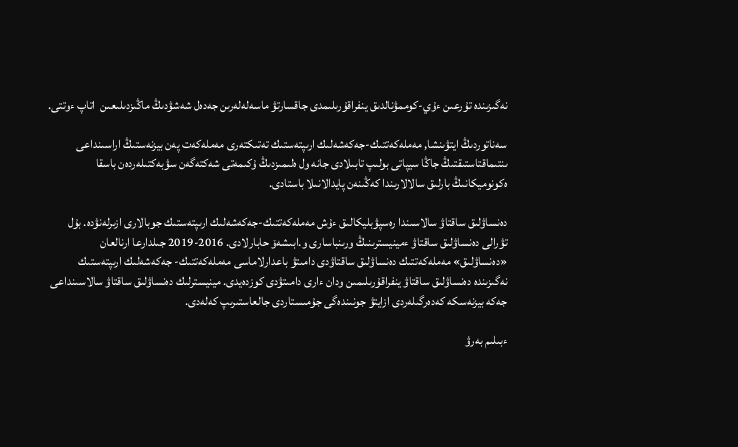نەگىزىندە تۇرعىن ءۇي-كوممۋنالدىق ينفراقۇرىلىمدى جاقسارتۋ ماسەلەلەرىن جەدەل شەشۋدىڭ ماڭىزدىلىعىن  اتاپ ءوتتى.

سەناتوردىڭ ايتۋىنشا, مەملەكەتتىك-جەكەشەلىك ارىپتەستىك تەتىكتەرى مەملەكەت پەن بيزنەستىڭ اراسىنداعى ىنتىماقتاستىقتىڭ جاڭا سيپاتى بولىپ تابىلادى جانە ول ەلىمىزدىڭ ۇكىمەتى شەكتەگەن سۋبەكتىلەردەن باسقا  ەكونوميكانىڭ بارلىق سالالارىندا كەڭىنەن پايدالانىلا باستادى.

دەنساۋلىق ساقتاۋ سالاسىندا رەسپۋبليكالىق ءۇش مەملەكەتتىك-جەكەشەلىك ارىپتەستىك جوبالارى ازىرلەنۋدە. بۇل تۋرالى دەنساۋلىق ساقتاۋ ءمينيسترىنىڭ ورىنباسارى و.ابىشەۆ حابارلادى. 2016-2019 جىلدارعا ارنالعان «دەنساۋلىق» مەملەكەتتىك دەنساۋلىق ساقتاۋدى دامىتۋ باعدارلاماسى مەملەكەتتىك- جەكەشەلىك ارىپتەستىك نەگىزىندە دەنساۋلىق ساقتاۋ ينفراقۇرىلىمىن ودان ءارى دامىتۋدى كوزدەيدى. مينيسترلىك دەنساۋلىق ساقتاۋ سالاسىنداعى جەكە بيزنەسكە كەدەرگىلەردى ازايتۋ جونىندەگى جۇمىستاردى جالعاستىرىپ كەلەدى.

ءبىلىم بەرۋ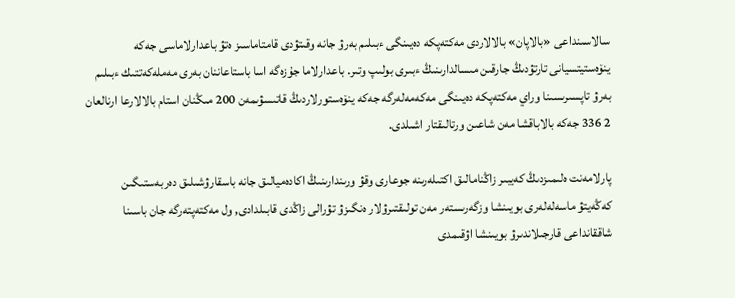سالاسىنداعى «بالاپان» بالالاردى مەكتەپكە دەيىنگى ءبىلىم بەرۋ جانە وقىتۋدى قامتاماسىز ەتۋ باعدارلاماسى جەكە ينۆەستيتسيانى تارتۋدىڭ جارقىن مىسالدارىنىڭ ءبىرى بولىپ وتىر. باعدارلاما جۇزەگە اسا باستاعاننان بەرى مەملەكەتتىك ءبىلىم بەرۋ تاپسىرىسىنا وراي مەكتەپكە دەيىنگى مەكەمەلەرگە جەكە ينۆەستورلاردىڭ قاتىسۋىمەن 200 مىڭنان استام بالالارعا ارنالعان 2 336 جەكە بالاباقشا مەن شاعىن ورتالىقتار اشىلدى.

پارلامەنت ەلىمىزدىڭ كەيبىر زاڭنامالىق اكتىلەرىنە جوعارى وقۋ ورىندارىنىڭ اكادەميالىق جانە باسقارۋشىلىق دەربەستىگىن كەڭەيتۋ ماسەلەلەرى بويىنشا وزگەرىستەر مەن تولىقتىرۋلار ەنگىزۋ تۋرالى زاڭدى قابىلدادى, ول مەكتەپتەرگە جان باسىنا شاققانداعى قارجىلاندىرۋ بويىنشا اۋقىمدى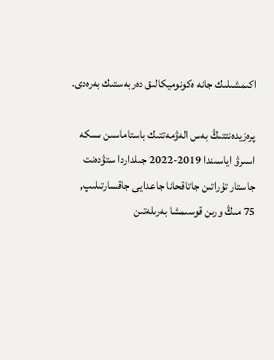اكىمشىلىك جانە ەكونوميكالىق دەربەستىك بەرەدى.

پرەزيدەنتتىڭ بەس الەۋمەتتىك باستاماسىن ىسكە اسىرۋ اياسىندا 2019-2022 جىلداردا ستۋدەنت جاستار تۇراتىن جاتاقحانا جاعدايى جاقسارتىلىپ, 75 مىڭ ورىن قوسىمشا بەرىلەتىن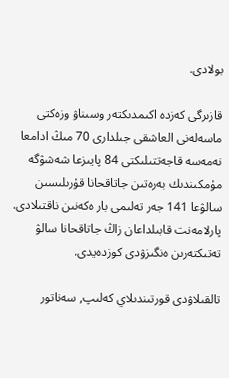بولادى.

قازىرگى كەزدە اكىمدىكتەر وسىناۋ وزەكتى ماسەلەنى العاشقى جىلدارى 70 مىڭ ادامعا نەمەسە قاجەتتىلىكتى 84 پايىزعا شەشۋگە مۇمكىندىك بەرەتىن جاتاقحانا قۇرىلىسىن سالۋعا 141 جەر تەلىمى بار ەكەنىن ناقتىلادى. پارلامەنت قابىلداعان زاڭ جاتاقحانا سالۋ تەتىكتەرىن ەنگىزۋدى كوزدەيدى.

تالقىلاۋدى قورتىندىلاي كەلىپ, سەناتور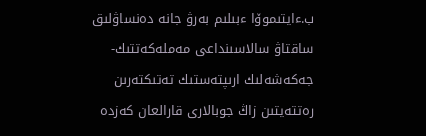ب.ءايتىموۆا ءبىلىم بەرۋ جانە دەنساۋلىق ساقتاۋ سالاسىنداعى مەملەكەتتىك-جەكەشەلىك ارىپتەستىك تەتىكتەرىن رەتتەيتىن زاڭ جوبالارى قارالعان كەزدە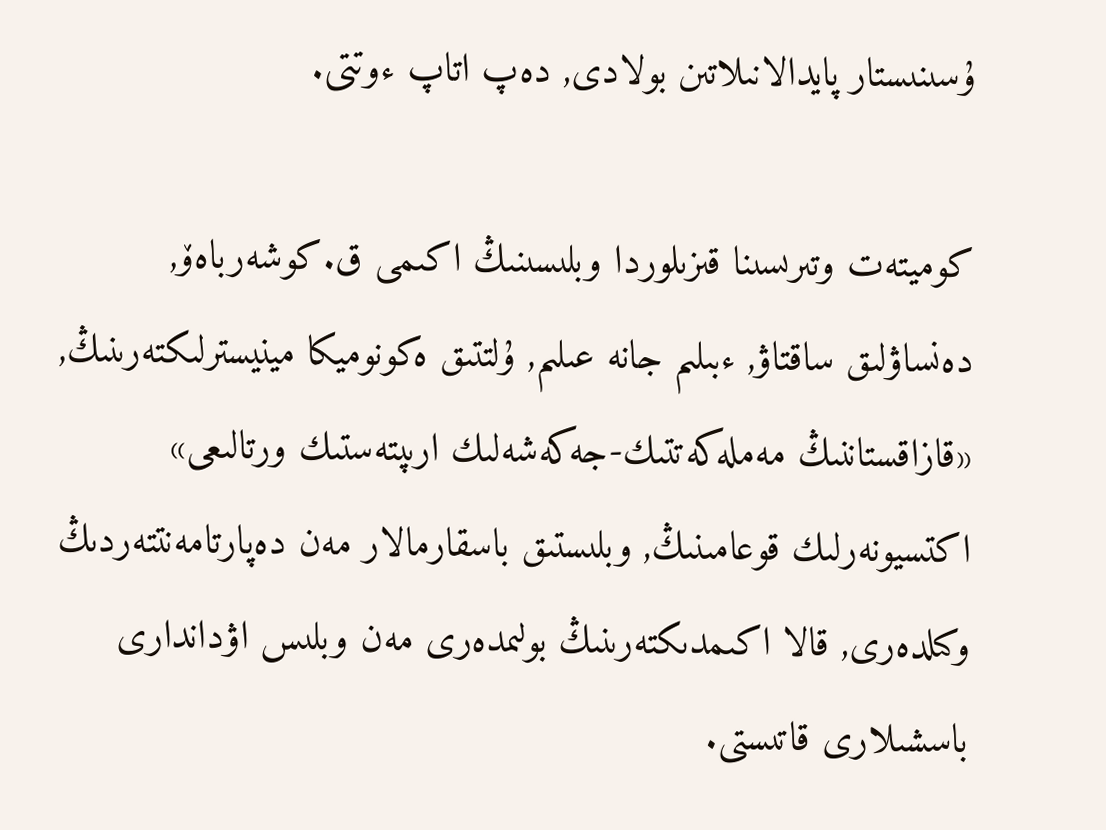ۇسىنىستار پايدالانىلاتىن بولادى, دەپ اتاپ ءوتتى.

كوميتەت وتىرىسىنا قىزىلوردا وبلىسىنىڭ اكىمى ق.كوشەرباەۆ,  دەنساۋلىق ساقتاۋ, ءبىلىم جانە عىلىم, ۇلتتىق ەكونوميكا مينيسترلىكتەرىنىڭ, «قازاقستاننىڭ مەملەكەتتىك-جەكەشەلىك ارىپتەستىك ورتالىعى» اكتسيونەرلىك قوعامىنىڭ, وبلىستىق باسقارمالار مەن دەپارتامەنتتەردىڭ وكىلدەرى, قالا اكىمدىكتەرىنىڭ بولىمدەرى مەن وبلىس اۋداندارى باسشىلارى قاتىستى.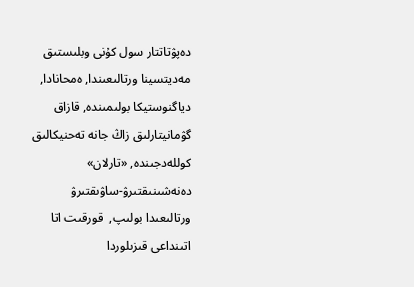دەپۋتاتتار سول كۇنى وبلىستىق مەديتسينا ورتالىعىندا, ەمحانادا, دياگنوستيكا بولىمىندە, قازاق گۋمانيتارلىق زاڭ جانە تەحنيكالىق كوللەدجىندە, «تارلان» دەنەشىنىقتىرۋ-ساۋىقتىرۋ ورتالىعىدا بولىپ,  قورقىت اتا اتىنداعى قىزىلوردا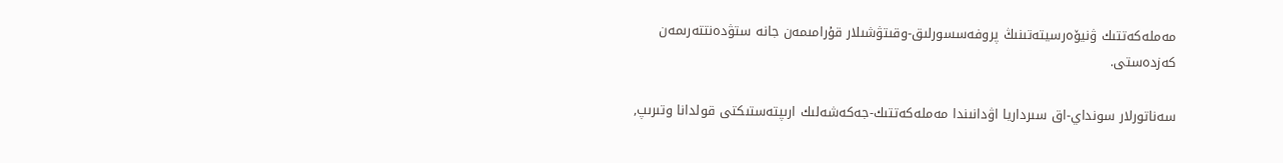مەملەكەتتىك ۋنيۆەرسيتەتىنىڭ پروفەسسورلىق-وقىتۋشىلار قۇرامىمەن جانە ستۋدەنتتەرىمەن كەزدەستى.

سەناتورلار سونداي-اق سىرداريا اۋدانىندا مەملەكەتتىك-جەكەشەلىك ارىپتەستىكتى قولدانا وتىرىپ,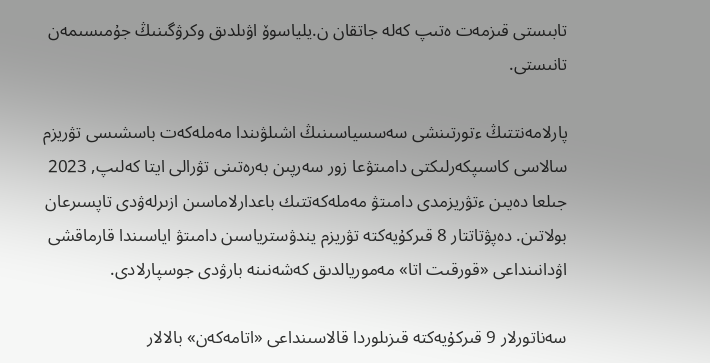تابىستى قىزمەت ەتىپ كەلە جاتقان ن.يلياسوۆ اۋىلدىق وكرۋگىنىڭ جۇمىسىمەن تانىستى.

پارلامەنتتىڭ ءتورتىنشى سەسسياسىنىڭ اشىلۋىندا مەملەكەت باسشىسى تۋريزم سالاسى كاسىپكەرلىكتى دامىتۋعا زور سەرپىن بەرەتىنى تۋرالى ايتا كەلىپ, 2023 جىلعا دەيىن ءتۋريزمدى دامىتۋ مەملەكەتتىك باعدارلاماسىن ازىرلەۋدى تاپسىرعان بولاتىن. دەپۋتاتتار 8 قىركۇيەكتە تۋريزم يندۋسترياسىن دامىتۋ اياسىندا قارماقشى اۋدانىنداعى «قورقىت اتا» مەموريالدىق كەشەنىنە بارۋدى جوسپارلادى.

سەناتورلار 9 قىركۇيەكتە قىزىلوردا قالاسىنداعى «اتامەكەن» بالالار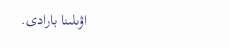اۋىلىنا بارادى.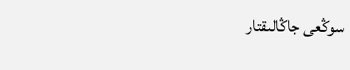سوڭعى جاڭالىقتار